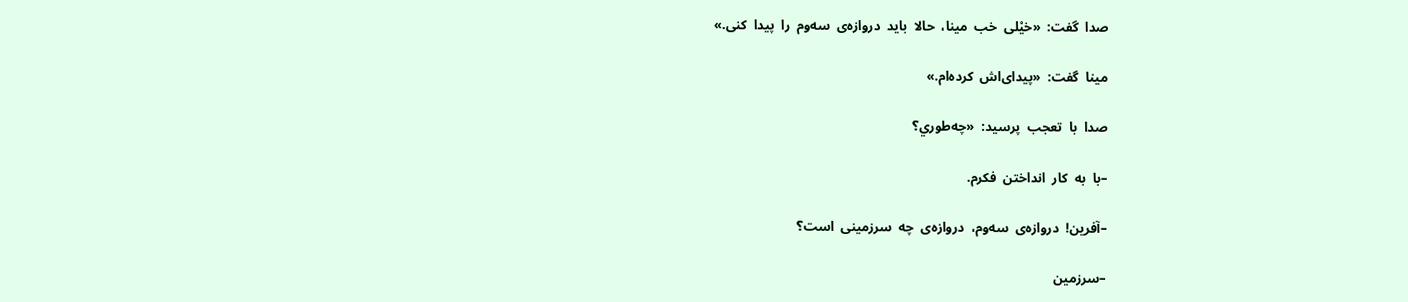صدا  گفت:  «خيْلی  خب  مينا،  حالا  بايد  دروازه‌ی  سه‌وم  را  پيدا  کنی.»

مينا  گفت:  «پيدای‌اش  کرده‌ام.»

صدا  با  تعجب  پرسيد:  «چه‌طوري؟

–با  به  کار  انداختن  فکرم.

–آفرين!  دروازه‌ی  سه‌وم،  دروازه‌ی  چه  سرزمينی  است؟

–سرزمين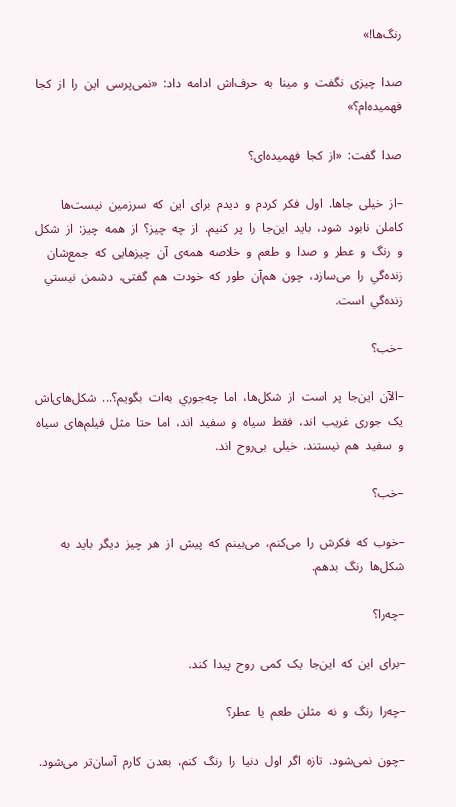رنگ‌ها!»

صدا  چيزی  نگفت  و  مينا  به  حرف‌اش  ادامه  داد:  «نمی‌پرسی  اين  را  از  کجا  فهميده‌ام؟»

صدا  گفت:  «از  کجا  فهميده‌ای؟

–از  خيلی  جاها.  اول  فکر  کردم  و  ديدم  برای  اين  که  سرزمين  نيست‌ها  کاملن  نابود  شود،  بايد  اين‌جا  را  پر  کنيم.  از  چه  چيز؟  از  همه  چيز:  از  شکل  و  رنگ  و  عطر  و  صدا  و  طعم  و  خلاصه  همه‌ی  آن  چيزهايی  که  جمع‌شان  زنده‌گي  را  می‌سازد،  چون  هم‌آن  طور  که  خودت  هم  گفتی،  دشمن  نيستي  زنده‌گي  است.

–خب؟

–الآن  اين‌جا  پر  است  از  شکل‌ها،  اما  چه‌جوري  به‌ات  بگويم؟...  شکل‌های‌اش  يک  جوری  غريب  اند،  فقط  سياه  و  سفيد  اند،  اما  حتا  مثل  فيلم‌های  سياه  و  سفيد  هم  نيستند.  خيلی  بی‌روح  اند.

–خب؟

–خوب  که  فکرش  را  می‌کنم،  می‌بينم  که  پيش  از  هر  چيز  ديگر  بايد  به شکل‌ها  رنگ  بدهم.

–چه‌را؟

–برای  اين  که  اين‌جا  يک  کمی  روح  پيدا  کند.

–چه‌را  رنگ  و  نه  مثلن  طعم  يا  عطر؟

–چون  نمی‌شود.  تازه  اگر  اول  دنيا  را  رنگ  کنم،  بعدن  کارم  آسان‌تر  می‌شود.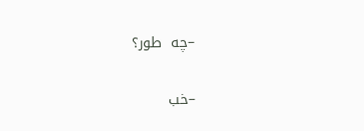–چه  طور؟

–خب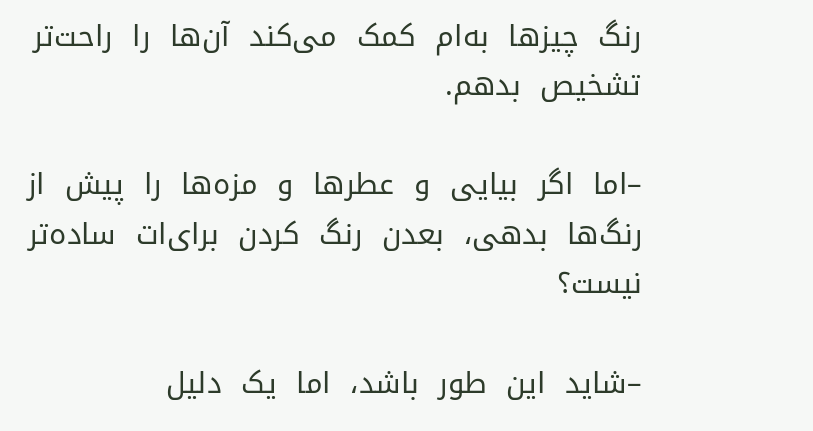رنگ  چيزها  به‌ام  کمک  می‌کند  آن‌ها  را  راحت‌تر  تشخيص  بدهم.

–اما  اگر  بيايی  و  عطرها  و  مزه‌ها  را  پيش  از  رنگ‌ها  بدهی،  بعدن  رنگ  کردن  برای‌ات  ساده‌تر  نيست؟

–شايد  اين  طور  باشد،  اما  يک  دليل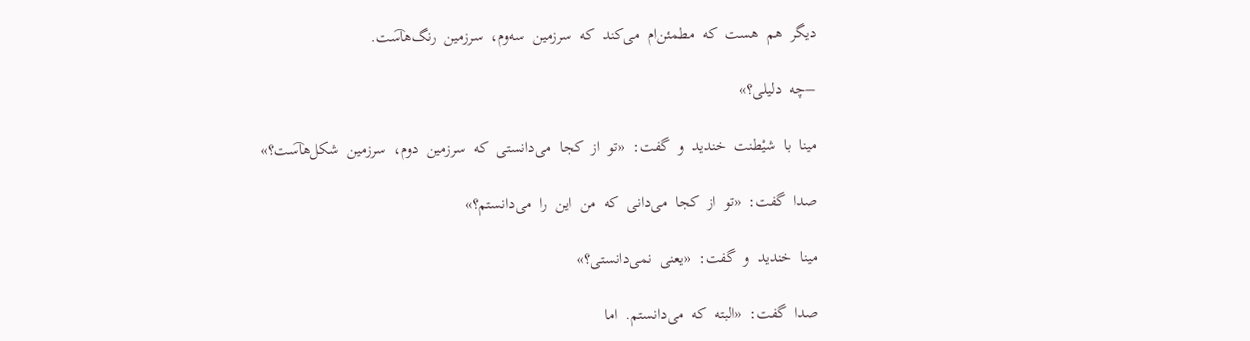ديگر  هم  هست  که  مطمئن‌ام  می‌کند  که  سرزمين  سه‌وم،  سرزمين  رنگ‌ها⁀ست.

–چه  دليلی؟»

مينا  با  شيْطنت  خنديد  و  گفت:  «تو  از  کجا  می‌دانستی  که  سرزمين  دوم،  سرزمين  شکل‌ها⁀ست؟»

صدا  گفت:  «تو  از  کجا  می‌دانی  که  من  اين  را  می‌دانستم؟»

مينا  خنديد  و  گفت:  «يعنی  نمی‌دانستی؟»

صدا  گفت:  «البته  که  می‌دانستم.  اما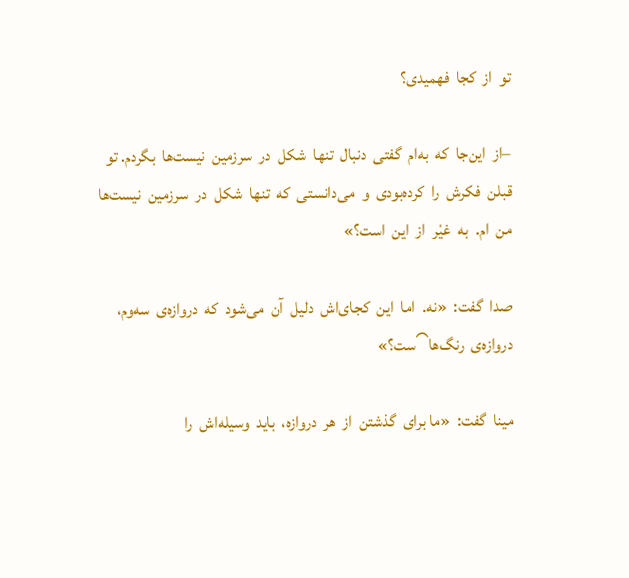تو  از  کجا  فهميدی؟

–از  اين‌جا  که  به‌ام  گفتی  دنبال  تنها  شکل  در  سرزمين  نيست‌ها  بگردم. تو  قبلن  فکرش  را  کرده‌بودی  و  می‌دانستی  که  تنها  شکل  در  سرزمين  نيست‌ها  من  ام.  به  غيْر  از  اين  است؟»

صدا  گفت:  «نه.  اما  اين  کجای‌اش  دليل  آن  می‌شود  که  دروازه‌ی  سه‌وم،  دروازه‌ی  رنگ‌ها⁀ست؟»

مينا  گفت:  «ما برای  گذشتن  از  هر  دروازه،  بايد  وسيله‌اش  را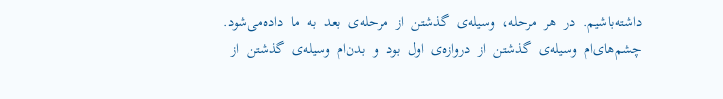داشته‌باشيم.  در  هر  مرحله،  وسيله‌ی  گذشتن  از  مرحله‌ی  بعد  به  ما  داده‌می‌شود.  چشم‌های‌ام  وسيله‌ی  گذشتن  از  دروازه‌ی  اول  بود  و  بدن‌ام  وسيله‌ی  گذشتن  از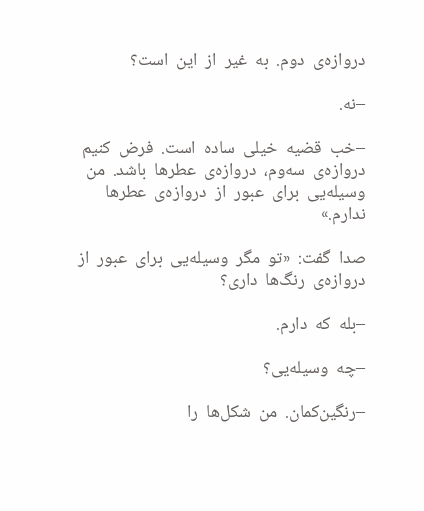دروازه‌ی  دوم.  به  غير  از  اين  است؟

–نه.

–خب  قضيه  خيلی  ساده  است.  فرض  کنيم  دروازه‌ی  سه‌وم،  دروازه‌ی  عطرها  باشد.  من  وسيله‌يی  برای  عبور  از  دروازه‌ی  عطرها  ندارم.»

صدا  گفت:  «تو  مگر  وسيله‌يی  برای  عبور  از  دروازه‌ی  رنگ‌ها  داری؟

–بله  که  دارم.

–چه  وسيله‌يی؟

–رنگين‌کمان.  من  شکل‌ها  را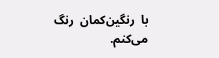با  رنگين‌کمان  رنگ  می‌کنم.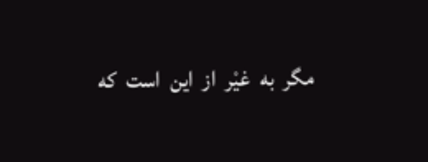مگر  به  غيْر  از  اين  است  که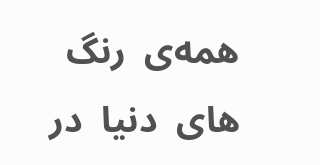همه‌ی  رنگ های  دنيا  در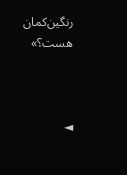رنگين‌کمان  هست؟»



◄